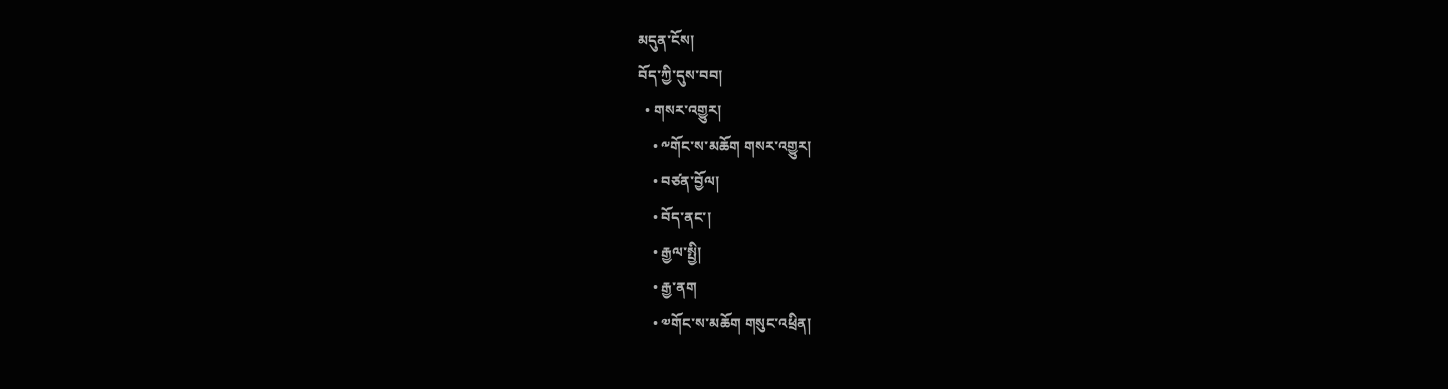མདུན་ངོས།
བོད་ཀྱི་དུས་བབ།
  • གསར་འགྱུར།
    • ༸གོང་ས་མཆོག གསར་འགྱུར།
    • བཙན་བྱོལ།
    • བོད་ནང་།
    • རྒྱལ་སྤྱི།
    • རྒྱ་ནག
    • ༧གོང་ས་མཆོག གསུང་འཕྲིན།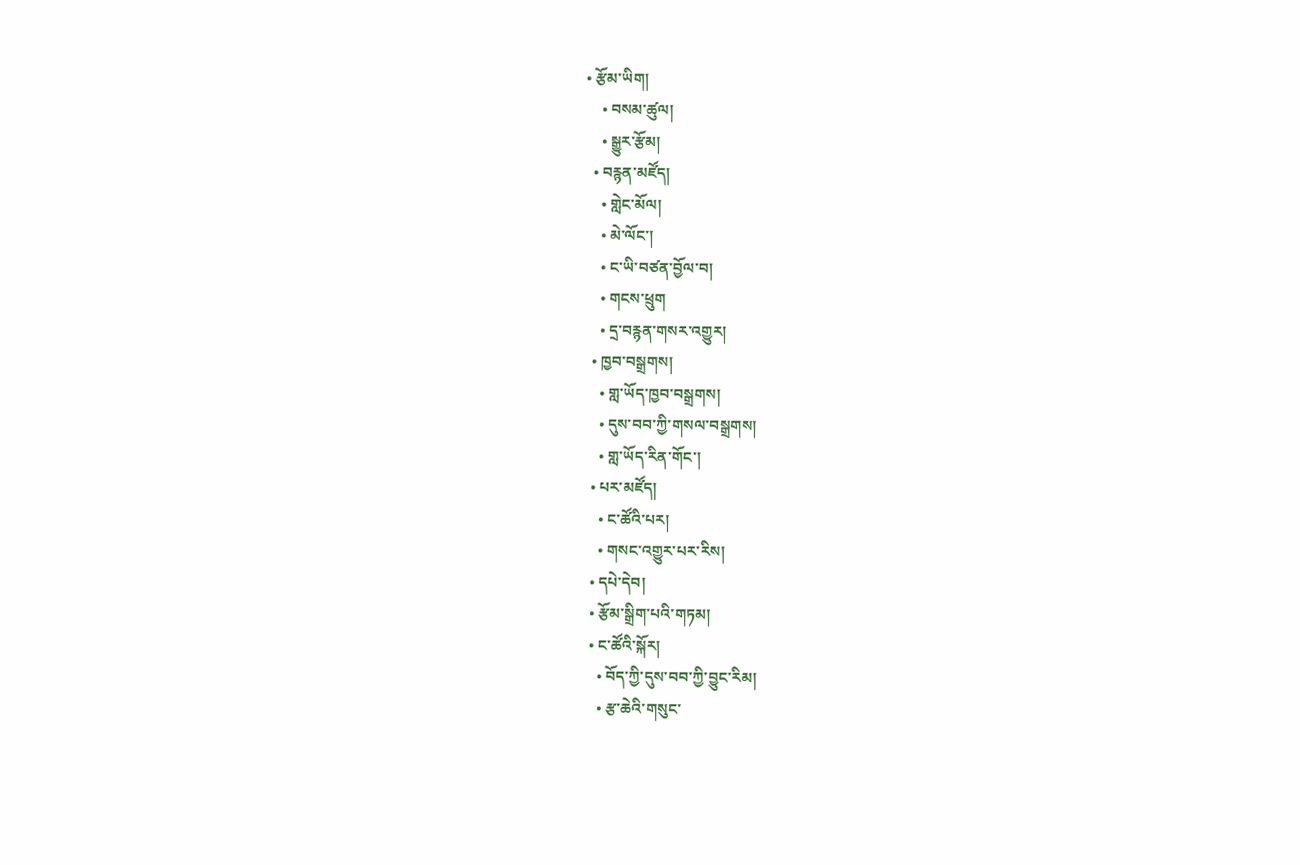• རྩོམ་ཡིག།
    • བསམ་ཚུལ།
    • སྒྱུར་རྩོམ།
  • བརྙན་མཛོད།
    • གླེང་མོལ།
    • མེ་ལོང་།
    • ང་ཡི་བཙན་བྱོལ་བ།
    • གངས་ཕྲུག
    • དྲ་བརྙན་གསར་འགྱུར།
  • ཁྱབ་བསྒྲགས།
    • གླ་ཡོད་ཁྱབ་བསྒྲགས།
    • དུས་བབ་ཀྱི་གསལ་བསྒྲགས།
    • གླ་ཡོད་རིན་གོང་།
  • པར་མཛོད།
    • ང་ཚོའི་པར།
    • གསང་འགྱུར་པར་རིས།
  • དཔེ་དེབ།
  • རྩོམ་སྒྲིག་པའི་གཏམ།
  • ང་ཚོའི་སྐོར།
    • བོད་ཀྱི་དུས་བབ་ཀྱི་བྱུང་རིམ།
    • རྩ་ཆེའི་གསུང་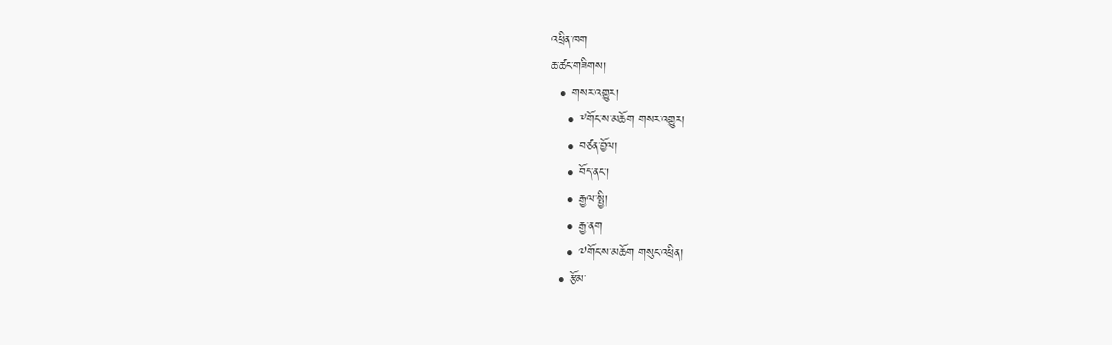འཕྲིན་ཁག
ཆ་ཚང་གཟིགས།
  • གསར་འགྱུར།
    • ༸གོང་ས་མཆོག གསར་འགྱུར།
    • བཙན་བྱོལ།
    • བོད་ནང་།
    • རྒྱལ་སྤྱི།
    • རྒྱ་ནག
    • ༧གོང་ས་མཆོག གསུང་འཕྲིན།
  • རྩོམ་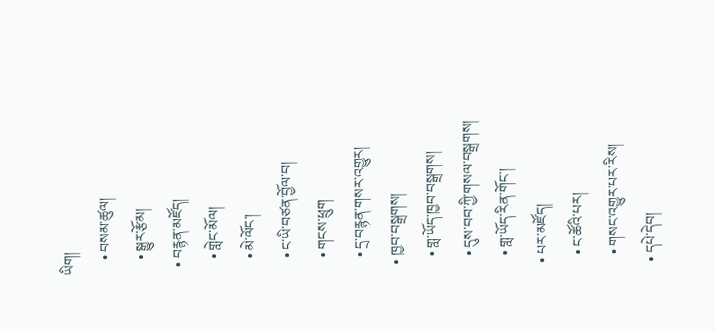ཡིག།
    • བསམ་ཚུལ།
    • སྒྱུར་རྩོམ།
  • བརྙན་མཛོད།
    • གླེང་མོལ།
    • མེ་ལོང་།
    • ང་ཡི་བཙན་བྱོལ་བ།
    • གངས་ཕྲུག
    • དྲ་བརྙན་གསར་འགྱུར།
  • ཁྱབ་བསྒྲགས།
    • གླ་ཡོད་ཁྱབ་བསྒྲགས།
    • དུས་བབ་ཀྱི་གསལ་བསྒྲགས།
    • གླ་ཡོད་རིན་གོང་།
  • པར་མཛོད།
    • ང་ཚོའི་པར།
    • གསང་འགྱུར་པར་རིས།
  • དཔེ་དེབ།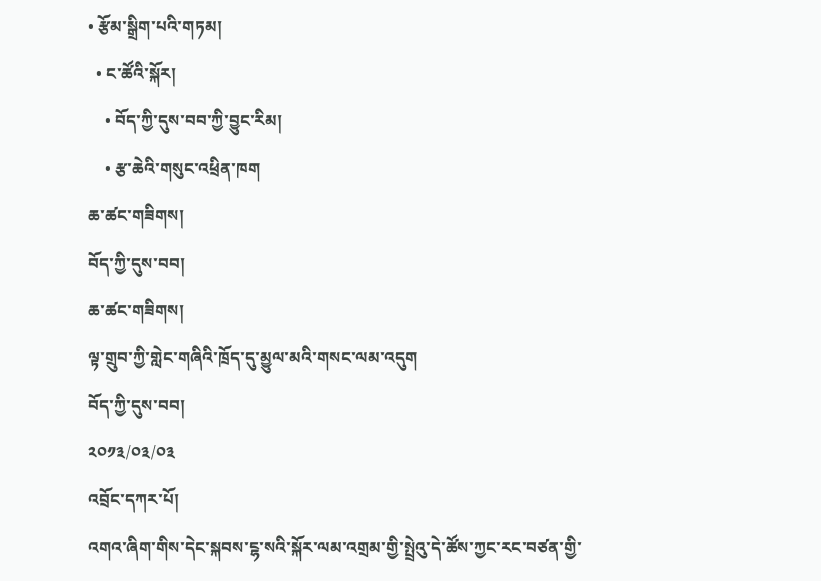• རྩོམ་སྒྲིག་པའི་གཏམ།
  • ང་ཚོའི་སྐོར།
    • བོད་ཀྱི་དུས་བབ་ཀྱི་བྱུང་རིམ།
    • རྩ་ཆེའི་གསུང་འཕྲིན་ཁག
ཆ་ཚང་གཟིགས།
བོད་ཀྱི་དུས་བབ།
ཆ་ཚང་གཟིགས།
ལྟ་གྲུབ་ཀྱི་གླེང་གཞིའི་ཁྲོད་དུ་མྱུལ་མའི་གསང་ལམ་འདུག
བོད་ཀྱི་དུས་བབ།
༢༠༡༣/༠༣/༠༣
འབྲོང་དཀར་པོ།
འགའ་ཞིག་གིས་དེང་སྐབས་ངྷ་སའི་སྐོར་ལམ་འགྲམ་གྱི་སྤྲེའུ་དེ་ཚོས་ཀྱང་རང་བཙན་གྱི་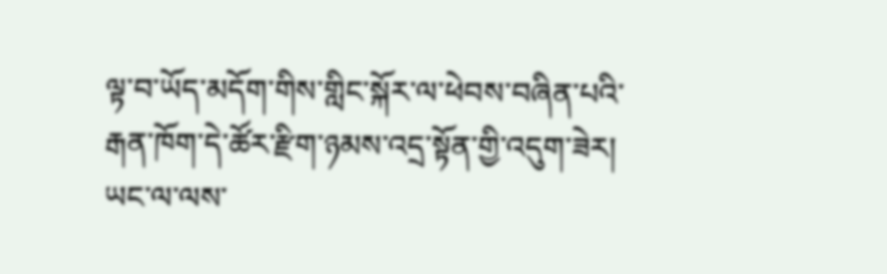ལྟ་བ་ཡོད་མདོག་གིས་གླིང་སྐོར་ལ་ཕེབས་བཞིན་པའི་རྒན་ཁོག་དེ་ཚོར་རྫིག་ཉམས་འདྲ་སྟོན་གྱི་འདུག་ཟེར། ཡང་ལ་ལས་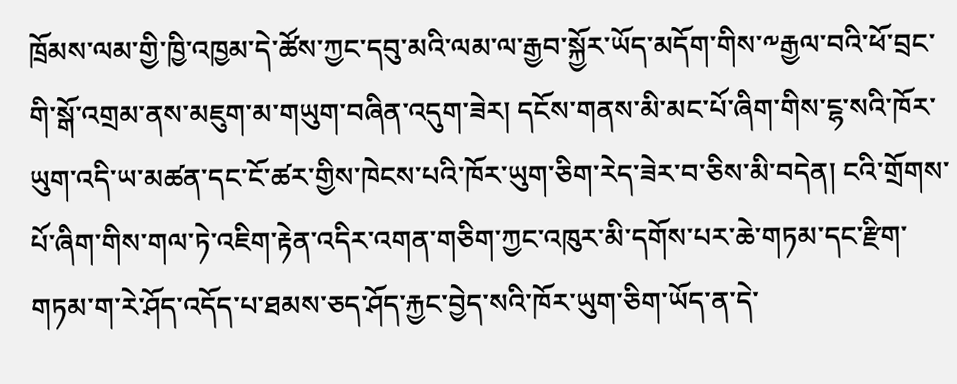ཁྲོམས་ལམ་གྱི་ཁྱི་འཁྱམ་དེ་ཚོས་ཀྱང་དབུ་མའི་ལམ་ལ་རྒྱབ་སྐྱོར་ཡོད་མདོག་གིས་༸རྒྱལ་བའི་ཕོ་བྲང་གི་སྒོ་འགྲམ་ནས་མཇུག་མ་གཡུག་བཞིན་འདུག་ཟེར། དངོས་གནས་མི་མང་པོ་ཞིག་གིས་ངྷ་སའི་ཁོར་ཡུག་འདི་ཡ་མཚན་དང་ངོ་ཚར་གྱིས་ཁེངས་པའི་ཁོར་ཡུག་ཅིག་རེད་ཟེར་བ་ཅིས་མི་བདེན། ངའི་གྲོགས་པོ་ཞིག་གིས་གལ་ཏེ་འཇིག་རྟེན་འདིར་འགན་གཅིག་ཀྱང་འཁུར་མི་དགོས་པར་ཆེ་གཏམ་དང་རྫིག་གཏམ་ག་རེ་ཤོད་འདོད་པ་ཐམས་ཅད་ཤོད་རྐྱང་བྱེད་སའི་ཁོར་ཡུག་ཅིག་ཡོད་ན་དེ་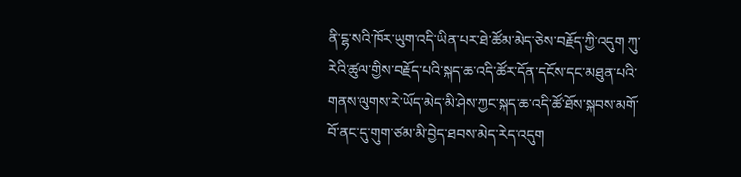ནི་ངྷ་སའི་ཁོར་ཡུག་འདི་ཡིན་པར་ཐེ་ཚོམ་མེད་ཅེས་བརྗོད་ཀྱི་འདུག ཀུ་རེའི་ཚུལ་གྱིས་བརྗོད་པའི་སྐད་ཆ་འདི་ཚོར་དོན་དངོས་དང་མཐུན་པའི་གནས་ལུགས་རེ་ཡོད་མེད་མི་ཤེས་ཀྱང་སྐད་ཆ་འདི་ཚོ་ཐོས་སྐབས་མགོ་བོ་ནང་དུ་གུག་ཙམ་མི་བྱེད་ཐབས་མེད་རེད་འདུག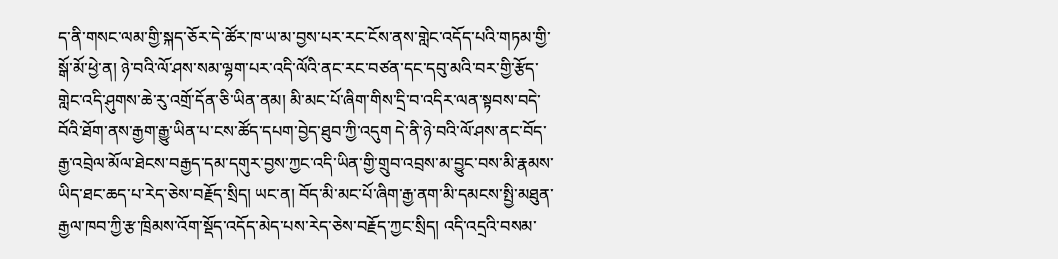ད་ནི་གསང་ལམ་གྱི་སྐད་ཅོར་དེ་ཚོར་ཁ་ཡ་མ་བྱས་པར་རང་ངོས་ནས་གླེང་འདོད་པའི་གཏམ་གྱི་སྒོ་མོ་ཕྱེ་ན། ཉེ་བའི་ལོ་ཤས་སམ་ལྷག་པར་འདི་ལོའི་ནང་རང་བཙན་དང་དབུ་མའི་བར་གྱི་རྩོད་གླེང་འདི་ཤུགས་ཆེ་རུ་འགྲོ་དོན་ཅི་ཡིན་ནམ། མི་མང་པོ་ཞིག་གིས་དྲི་བ་འདིར་ལན་སྟབས་བདེ་བོའི་ཐོག་ནས་རྒྱག་རྒྱུ་ཡིན་པ་ངས་ཚོད་དཔག་བྱེད་ཐུབ་ཀྱི་འདུག དེ་ནི་ཉེ་བའི་ལོ་ཤས་ནང་བོད་རྒྱ་འབྲེལ་མོལ་ཐེངས་བརྒྱད་དམ་དགུར་བྱས་ཀྱང་འདི་ཡིན་གྱི་གྲུབ་འབྲས་མ་བྱུང་བས་མི་རྣམས་ཡིད་ཐང་ཆད་པ་རེད་ཅེས་བརྗོད་སྲིད། ཡང་ན། བོད་མི་མང་པོ་ཞིག་རྒྱ་ནག་མི་དམངས་སྤྱི་མཐུན་རྒྱལ་ཁབ་ཀྱི་རྩ་ཁྲིམས་འོག་སྡོད་འདོད་མེད་པས་རེད་ཅེས་བརྗོད་ཀྱང་སྲིད། འདི་འདྲའི་བསམ་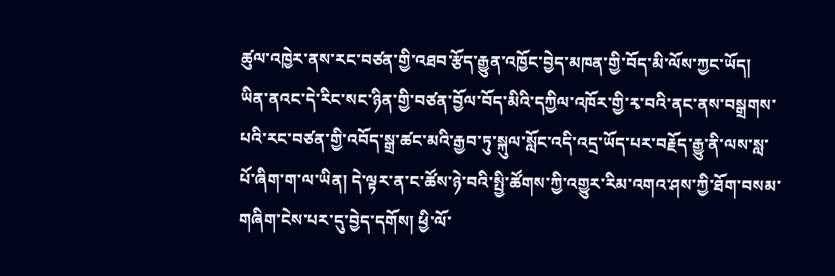ཚུལ་འཁྱེར་ནས་རང་བཙན་གྱི་འཐབ་རྩོད་རྒྱུན་འཁྱོང་བྱེད་མཁན་གྱི་བོད་མི་ལོས་ཀྱང་ཡོད།
ཡིན་ནའང་དེ་རིང་སང་ཉིན་གྱི་བཙན་བྱོལ་བོད་མིའི་དཀྱིལ་འཁོར་གྱི་རྭ་བའི་ནང་ནས་བསྒྲགས་པའི་རང་བཙན་གྱི་འབོད་སྒྲ་ཚང་མའི་རྒྱབ་ཏུ་སྐུལ་སློང་འདི་འདྲ་ཡོད་པར་བརྗོད་རྒྱུ་ནི་ལས་སླ་པོ་ཞིག་ག་ལ་ཡིན། དེ་ལྟར་ན་ང་ཚོས་ཉེ་བའི་སྤྱི་ཚོགས་ཀྱི་འགྱུར་རིམ་འགའ་ཤས་ཀྱི་ཐོག་བསམ་གཞིག་ངེས་པར་དུ་བྱེད་དགོས། ཕྱི་ལོ་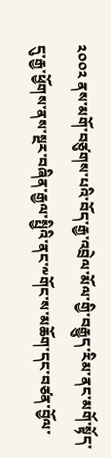༢༠༠༢ ནས་མགོ་བཙུགས་པའི་བོད་རྒྱ་འབྲེལ་མོལ་གྱི་བརྒྱུད་རིམ་ནང་མགོ་སྟོད་དུ་རྒྱ་ཕྱོགས་ནས་སྔར་བཞིན་རྒྱལ་སྤྱིའི་ནང་༸གོང་ས་མཆོག་དང་བཙན་བྱོལ་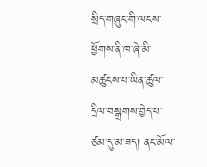སྲིད་གཞུང་གི་ལངས་ཕྱོགས་ནི་ཁ་ཞེ་མི་མཚུངས་པ་ཡིན་ཚུལ་དྲིལ་བསྒྲགས་བྱེད་པ་ཙམ་དུ་མ་ཟད། ནང་མོལ་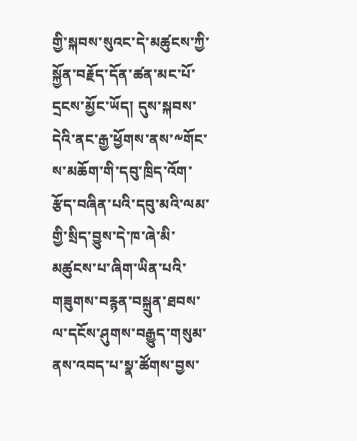གྱི་སྐབས་སུའང་དེ་མཚུངས་ཀྱི་སྐྱོན་བརྗོད་དོན་ཚན་མང་པོ་དྲངས་མྱོང་ཡོད། དུས་སྐབས་དེའི་ནང་རྒྱ་ཕྱོགས་ནས་༸གོང་ས་མཆོག་གི་དབུ་ཁྲིད་འོག་རྩོད་བཞིན་པའི་དབུ་མའི་ལམ་གྱི་སྲིད་བྱུས་དེ་ཁ་ཞེ་མི་མཚུངས་པ་ཞིག་ཡིན་པའི་གཟུགས་བརྙན་བསྐྲུན་ཐབས་ལ་དངོས་ཤུགས་བརྒྱུད་གསུམ་ནས་འབད་པ་སྣ་ཚོགས་བྱས་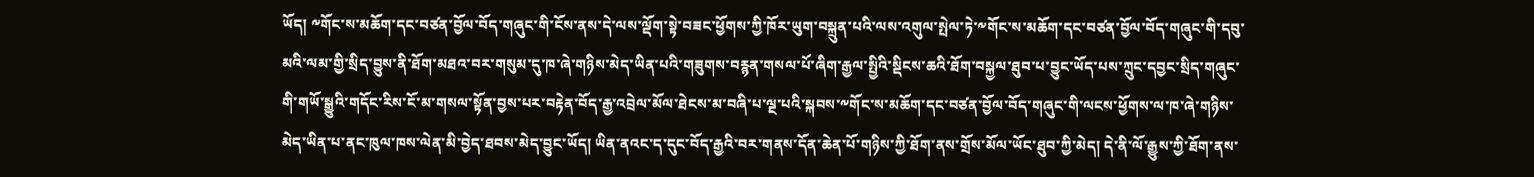ཡོད། ༸གོང་ས་མཆོག་དང་བཙན་བྱོལ་བོད་གཞུང་གི་ངོས་ནས་དེ་ལས་ལྡོག་སྟེ་བཟང་ཕྱོགས་ཀྱི་ཁོར་ཡུག་བསྐྲུན་པའི་ལས་འགུལ་སྤེལ་ཏེ་༸གོང་ས་མཆོག་དང་བཙན་བྱོལ་བོད་གཞུང་གི་དབུ་མའི་ལམ་གྱི་སྲིད་བྱུས་ནི་ཐོག་མཐའ་བར་གསུམ་དུ་ཁ་ཞེ་གཉིས་མེད་ཡིན་པའི་གཟུགས་བརྙན་གསལ་པོ་ཞིག་རྒྱལ་སྤྱིའི་སྡིངས་ཆའི་ཐོག་བསྐྱལ་ཐུབ་པ་བྱུང་ཡོད་པས་ཀྲུང་དབྱང་སྲིད་གཞུང་གི་གཡོ་སྒྱུའི་གདོང་རིས་ངོ་མ་གསལ་སྟོན་བྱས་པར་བརྟེན་བོད་རྒྱ་འབྲེལ་མོལ་ཐེངས་མ་བཞི་པ་ལྔ་པའི་སྐབས་༸གོང་ས་མཆོག་དང་བཙན་བྱོལ་བོད་གཞུང་གི་ལངས་ཕྱོགས་ལ་ཁ་ཞེ་གཉིས་མེད་ཡིན་པ་ནང་ཁུལ་ཁས་ལེན་མི་བྱེད་ཐབས་མེད་བྱུང་ཡོད། ཡིན་ནའང་ད་དུང་བོད་རྒྱའི་བར་གནས་དོན་ཆེན་པོ་གཉིས་ཀྱི་ཐོག་ནས་གྲོས་མོལ་ཡོང་ཐུབ་ཀྱི་མེད། དེ་ནི་ལོ་རྒྱུས་ཀྱི་ཐོག་ནས་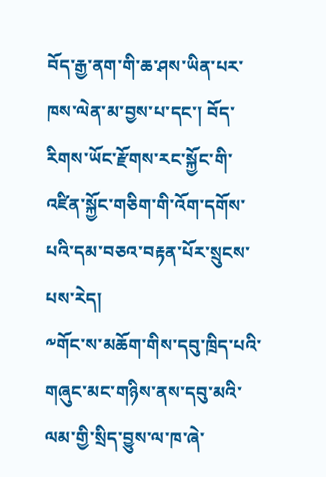བོད་རྒྱ་ནག་གི་ཆ་ཤས་ཡིན་པར་ཁས་ལེན་མ་བྱས་པ་དང་། བོད་རིགས་ཡོང་རྫོགས་རང་སྐྱོང་གི་འཛིན་སྐྱོང་གཅིག་གི་འོག་དགོས་པའི་དམ་བཅའ་བརྟན་པོར་སྲུངས་པས་རེད།
༸གོང་ས་མཆོག་གིས་དབུ་ཁྲིད་པའི་གཞུང་མང་གཉིས་ནས་དབུ་མའི་ལམ་གྱི་སྲིད་བྱུས་ལ་ཁ་ཞེ་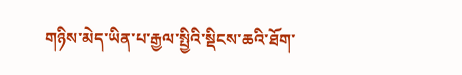གཉིས་མེད་ཡིན་པ་རྒྱལ་སྤྱིའི་སྡིངས་ཆའི་ཐོག་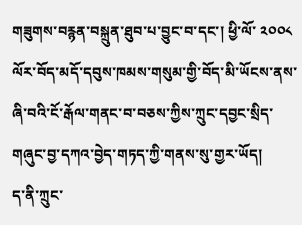གཟུགས་བརྙན་བསྐྲུན་ཐུབ་པ་བྱུང་བ་དང་། ཕྱི་ལོ་ ༢༠༠༨ ལོར་བོད་མདོ་དབུས་ཁམས་གསུམ་གྱི་བོད་མི་ཡོངས་ནས་ཞི་བའི་ངོ་རྒོལ་གནང་བ་བཅས་ཀྱིས་ཀྲུང་དབྱང་སྲིད་གཞུང་བྱ་དཀའ་བྱེད་གཏད་ཀྱི་གནས་སུ་གྱར་ཡོད།
ད་ནི་ཀྲུང་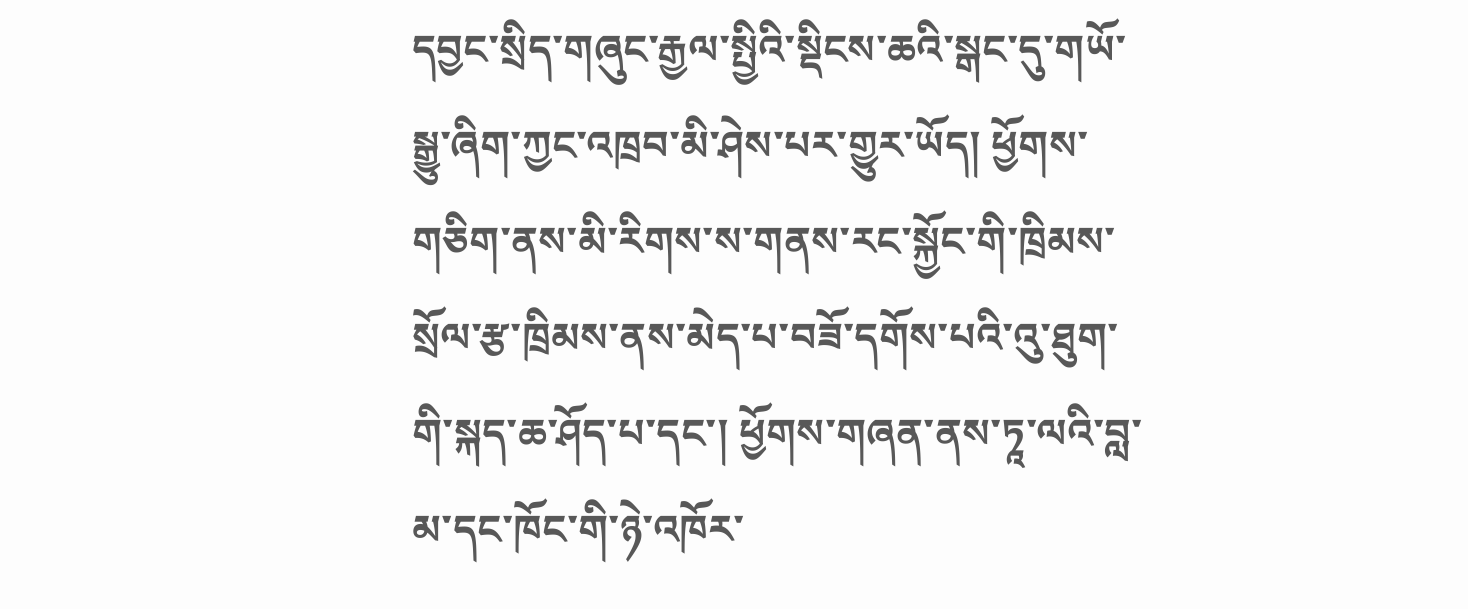དབྱང་སྲིད་གཞུང་རྒྱལ་སྤྱིའི་སྡིངས་ཆའི་སྒང་དུ་གཡོ་སྒྱུ་ཞིག་ཀྱང་འཁྲབ་མི་ཤེས་པར་གྱུར་ཡོད། ཕྱོགས་གཅིག་ནས་མི་རིགས་ས་གནས་རང་སྐྱོང་གི་ཁྲིམས་སྲོལ་རྩ་ཁྲིམས་ནས་མེད་པ་བཟོ་དགོས་པའི་འུ་ཐུག་གི་སྐད་ཆ་ཤོད་པ་དང་། ཕྱོགས་གཞན་ནས་ཏཱ་ལའི་བླ་མ་དང་ཁོང་གི་ཉེ་འཁོར་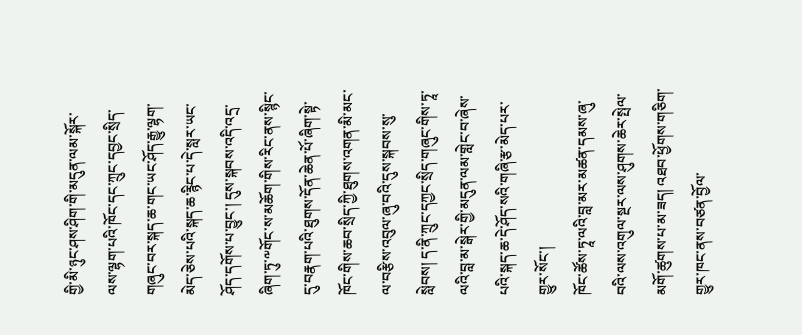གྱི་མི་ཉུང་ཤས་ཤིག་གི་མདུན་ལམ་སྐོར་ལས་ལྷག་པའི་ཁོང་དང་ཀྲུང་དབྱང་སྲིད་གཞུང་བར་སྐད་ཆ་གང་ཡང་ཤོད་རྒྱུ་ལྷག་མེད་ཅེས་པའི་སྐད་ཆ་རྙིང་པ་དེ་སླར་ཡང་ཤོད་དགོས་པ་བྱུང་། དུས་སྐབས་འདི་འདྲ་ཞིག་ཏུ་༸གོང་ས་མཆོག་གིས་རིང་ནས་སྙིང་དུ་བརྣག་པའི་ཐུགས་དོན་ཆེན་པོ་ཞིག་སྟེ་ཁོང་གིས་ཆབ་སྲིད་ཀྱི་ཐུགས་འགན་མི་མང་ལ་བརྩིས་འབུལ་ཞུ་བའི་དུས་སྐབས་སུ་སླེབས། ད་ནི་ཀྲུང་དཀྱང་སྲིད་གཞུང་གིས་ཏཱ་ལའི་བླ་མ་སྒེར་གྱི་མདུན་ལམ་གླེང་བ་ཞེས་པའི་སྐད་ཆ་དེ་ཤོད་སའི་གཞི་རྩ་མེད་པར་གྱུར་སོང་།
ཁོང་ཚོས་ཏཱ་ལའི་བླ་མར་མཚན་དམས་ཞུ་བའི་ལས་འགུལ་སྔར་ལས་ཤུགས་ཆེར་སྤེལ་མགོ་ཚུགས་པ་མ་ཟད། འཐབ་ཕྱོགས་གཅིག་གྱུར་ཁང་ནས་བཙན་བྱོལ་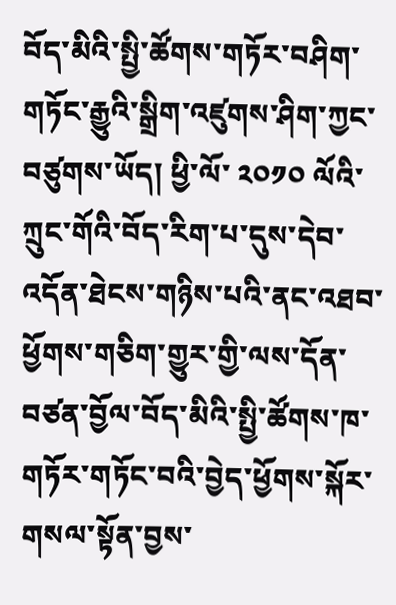བོད་མིའི་སྤྱི་ཚོགས་གཏོར་བཤིག་གཏོང་རྒྱུའི་སྒྲིག་འཛུགས་ཤིག་ཀྱང་བཙུགས་ཡོད། ཕྱི་ལོ་ ༢༠༡༠ ལོའི་ཀྲུང་གོའི་བོད་རིག་པ་དུས་དེབ་འདོན་ཐེངས་གཉིས་པའི་ནང་འཐབ་ཕྱོགས་གཅིག་གྱུར་གྱི་ལས་དོན་བཙན་བྱོལ་བོད་མིའི་སྤྱི་ཚོགས་ཁ་གཏོར་གཏོང་བའི་བྱེད་ཕྱོགས་སྐོར་གསལ་སྟོན་བྱས་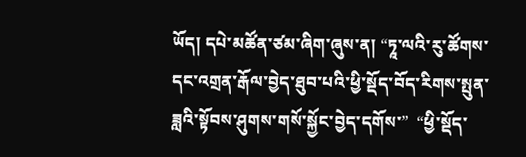ཡོད། དཔེ་མཚོན་ཙམ་ཞིག་ཞུས་ན། “ཏཱ་ལའི་རུ་ཚོགས་དང་འགྲན་རྒོལ་བྱེད་ཐུབ་པའི་ཕྱི་སྡོད་བོད་རིགས་སྤུན་ཟླའི་སྟོབས་ཤུགས་གསོ་སྐྱོང་བྱེད་དགོས་”  “ཕྱི་སྡོད་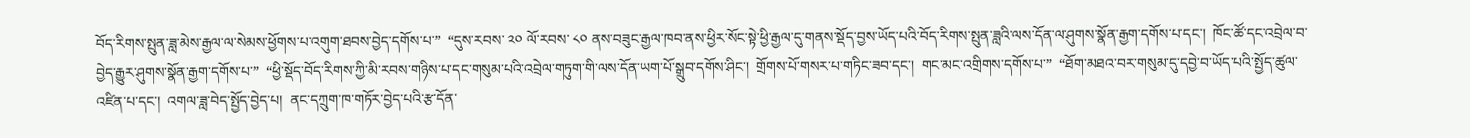བོད་རིགས་སྤུན་ཟླ་མེས་རྒྱལ་ལ་སེམས་ཕྱོགས་པ་འགུག་ཐབས་བྱེད་དགོས་པ་”  “དུས་རབས་ ༢༠ ལོ་རབས་ ༨༠ ནས་བཟུང་རྒྱལ་ཁབ་ནས་ཕྱིར་སོང་སྟེ་ཕྱི་རྒྱལ་དུ་གནས་སྡོད་བྱས་ཡོད་པའི་བོད་རིགས་སྤུན་ཟླའི་ལས་དོན་ལ་ཤུགས་སྣོན་རྒྱག་དགོས་པ་དང་།  ཁོང་ཚོ་དང་འབྲེལ་བ་བྱེད་རྒྱུར་ཤུགས་སྣོན་རྒྱག་དགོས་པ་”  “ཕྱི་སྡོད་བོད་རིགས་ཀྱི་མི་རབས་གཉིས་པ་དང་གསུམ་པའི་འབྲེལ་གཏུག་གི་ལས་དོན་ཡག་པོ་སྒྲུབ་དགོས་ཤིང་།  གྲོགས་པོ་གསར་པ་གཏིང་ཟབ་དང་།  གང་མང་འགྲིགས་དགོས་པ་”  “ཐོག་མཐའ་བར་གསུམ་དུ་དབྱེ་བ་ཡོད་པའི་སྤྱོད་ཚུལ་འཛིན་པ་དང་།  འགལ་ཟླ་བེད་སྤྱོད་བྱེད་པ།  ནང་དཀྲུག་ཁ་གཏོར་བྱེད་པའི་རྩ་དོན་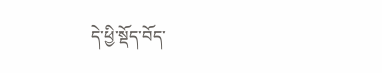དེ་ཕྱི་སྡོད་བོད་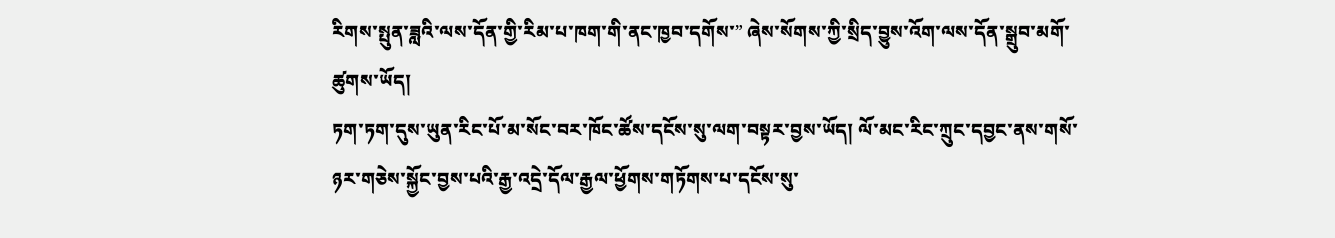རིགས་སྤུན་ཟླའི་ལས་དོན་གྱི་རིམ་པ་ཁག་གི་ནང་ཁྱབ་དགོས་” ཞེས་སོགས་ཀྱི་སྲིད་བྱུས་འོག་ལས་དོན་སྒྲུབ་མགོ་ཚུགས་ཡོད།
ཏག་ཏག་དུས་ཡུན་རིང་པོ་མ་སོང་བར་ཁོང་ཚོས་དངོས་སུ་ལག་བསྟར་བྱས་ཡོད། ལོ་མང་རིང་ཀྲུང་དབྱང་ནས་གསོ་ཉར་གཅེས་སྐྱོང་བྱས་པའི་རྒྱ་འདྲེ་དོལ་རྒྱལ་ཕྱོགས་གཏོགས་པ་དངོས་སུ་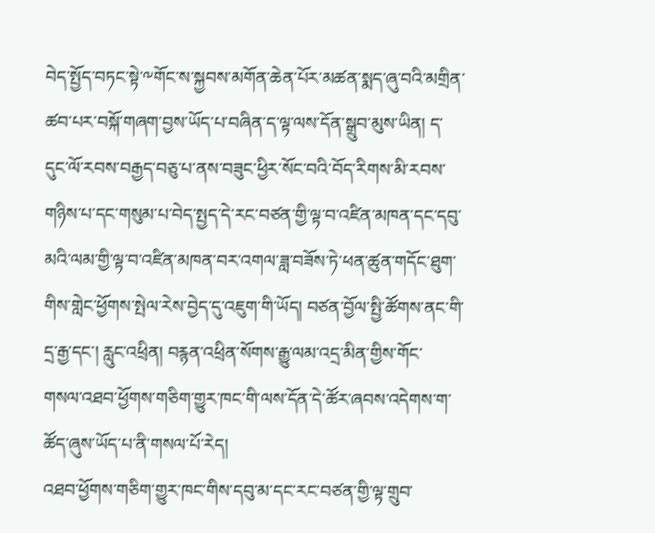བེད་སྤྱོད་བཏང་སྟེ་༸གོང་ས་སྐྱབས་མགོན་ཆེན་པོར་མཚན་སྨད་ཞུ་བའི་མགྲིན་ཚབ་པར་བསྐོ་གཞག་བྱས་ཡོད་པ་བཞིན་ད་ལྟ་ལས་དོན་སྒྲུབ་མུས་ཡིན། ད་དུང་ལོ་རབས་བརྒྱད་བཅུ་པ་ནས་བཟུང་ཕྱིར་སོང་བའི་བོད་རིགས་མི་རབས་གཉིས་པ་དང་གསུམ་པ་བེད་སྤྱད་དེ་རང་བཙན་གྱི་ལྟ་བ་འཛིན་མཁན་དང་དབུ་མའི་ལམ་གྱི་ལྟ་བ་འཛིན་མཁན་བར་འགལ་ཟླ་བཟོས་ཏེ་ཕན་ཚུན་གདོང་ཐུག་གིས་གླེང་ཕྱོགས་སྤེལ་རེས་བྱེད་དུ་འཇུག་གི་ཡོད། བཙན་བྱོལ་སྤྱི་ཚོགས་ནང་གི་དྲ་རྒྱ་དང་། རླུང་འཕྲིན། བརྙན་འཕྲིན་སོགས་རྒྱུ་ལམ་འདྲ་མིན་གྱིས་གོང་གསལ་འཐབ་ཕྱོགས་གཅིག་གྱུར་ཁང་གི་ལས་དོན་དེ་ཚོར་ཞབས་འདེགས་ག་ཚོད་ཞུས་ཡོད་པ་ནི་གསལ་པོ་རེད།
འཐབ་ཕྱོགས་གཅིག་གྱུར་ཁང་གིས་དབུ་མ་དང་རང་བཙན་གྱི་ལྟ་གྲུབ་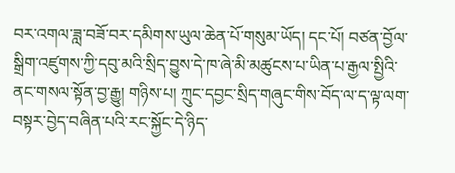བར་འགལ་ཟླ་བཟོ་བར་དམིགས་ཡུལ་ཆེན་པོ་གསུམ་ཡོད། དང་པོ། བཙན་བྱོལ་སྒྲིག་འཛུགས་ཀྱི་དབུ་མའི་སྲིད་བྱུས་དེ་ཁ་ཞེ་མི་མཚུངས་པ་ཡིན་པ་རྒྱལ་སྤྱིའི་ནང་གསལ་སྟོན་བྱ་རྒྱུ། གཉིས་པ། ཀྲུང་དབྱང་སྲིད་གཞུང་གིས་བོད་ལ་ད་ལྟ་ལག་བསྟར་བྱེད་བཞིན་པའི་རང་སྐྱོང་དེ་ཉིད་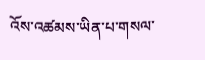འོས་འཚམས་ཡིན་པ་གསལ་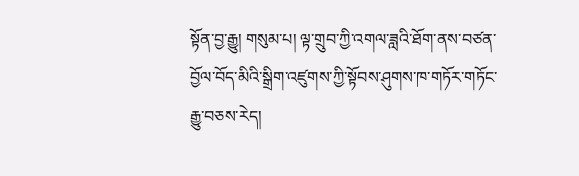སྟོན་བྱ་རྒྱུ། གསུམ་པ། ལྟ་གྲུབ་ཀྱི་འགལ་ཟླའི་ཐོག་ནས་བཙན་བྱོལ་བོད་མིའི་སྒྲིག་འཛུགས་ཀྱི་སྟོབས་ཤུགས་ཁ་གཏོར་གཏོང་རྒྱུ་བཅས་རེད།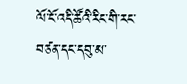ལོ་ངོ་འདི་ཚོའི་རིང་གི་རང་བཙན་དང་དབུ་མ་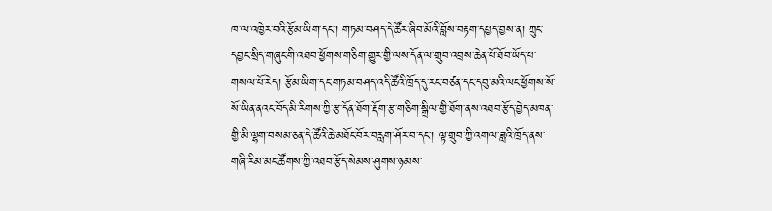ཁ་ལ་འཁྱེར་བའི་རྩོམ་ཡིག་དང་། གཏམ་བཤད་དེ་ཚོར་ཞིབ་མོའི་བློས་བརྟག་དཔྱད་བྱས་ན། ཀྲུང་དབྱང་སྲིད་གཞུང་གི་འཐབ་ཕྱོགས་གཅིག་གྱུར་གྱི་ལས་དོན་ལ་གྲུབ་འབྲས་ཆེན་པོ་ཐོབ་ཡོད་པ་གསལ་པོ་རེད། རྩོམ་ཡིག་དང་གཏམ་བཤད་འདི་ཚོའི་ཁྲོད་དུ་རང་བཙན་དང་དབུ་མའི་ལང་ཕྱོགས་སོ་སོ་ཡིན་ནའང་བོད་མི་རིགས་ཀྱི་རྩ་དོན་ཐོག་རྡོག་རྩ་གཅིག་སྒྲིལ་གྱི་ཐོག་ནས་འཐབ་རྩོད་བྱེད་མཁན་གྱི་མི་ལྷག་བསམ་ཅན་དེ་ཚོའི་ཆེ་མཐོང་བོར་བརླག་ཤོར་བ་དང་། ལྟ་གྲུབ་ཀྱི་འགལ་ཟླའི་ཁྲོད་ནས་གཞི་རིམ་མང་ཚོགས་ཀྱི་འཐབ་རྩོད་སེམས་ཤུགས་ཉམས་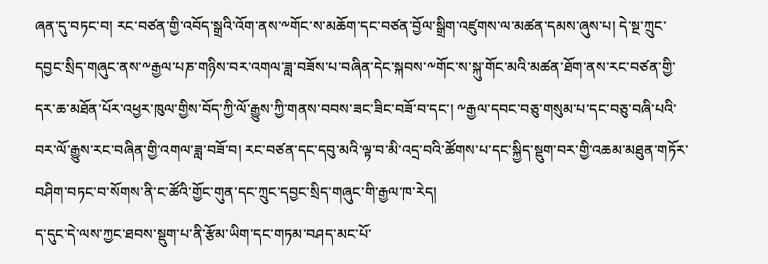ཞན་དུ་བཏང་བ། རང་བཙན་གྱི་འབོད་སྒྲའི་འོག་ནས་༸གོང་ས་མཆོག་དང་བཙན་བྱོལ་སྒྲིག་འཛུགས་ལ་མཚན་དམས་ཞུས་པ། དེ་སྔ་ཀྲུང་དབྱང་སྲིད་གཞུང་ནས་༸རྒྱལ་པཎ་གཉིས་བར་འགལ་ཟླ་བཟོས་པ་བཞིན་དེང་སྐབས་༸གོང་ས་སྐུ་གོང་མའི་མཚན་ཐོག་ནས་རང་བཙན་གྱི་དར་ཆ་མཐོན་པོར་འཕྱར་ཁུལ་གྱིས་བོད་ཀྱི་ལོ་རྒྱུས་ཀྱི་གནས་བབས་ཟང་ཟིང་བཟོ་བ་དང་། ༸རྒྱལ་དབང་བཅུ་གསུམ་པ་དང་བཅུ་བཞི་པའི་བར་ལོ་རྒྱུས་རང་བཞིན་གྱི་འགལ་ཟླ་བཟོ་བ། རང་བཙན་དང་དབུ་མའི་ལྟ་བ་མི་འདྲ་བའི་ཚོགས་པ་དང་སྐྱིད་སྡུག་བར་གྱི་འཆམ་མཐུན་གཏོར་བཤིག་བཏང་བ་སོགས་ནི་ང་ཚོའི་གྱོང་གུན་དང་ཀྲུང་དབྱང་སྲིད་གཞུང་གི་རྒྱལ་ཁ་རེད།
ད་དུང་དེ་ལས་ཀྱང་ཐབས་སྡུག་པ་ནི་རྩོམ་ཡིག་དང་གཏམ་བཤད་མང་པོ་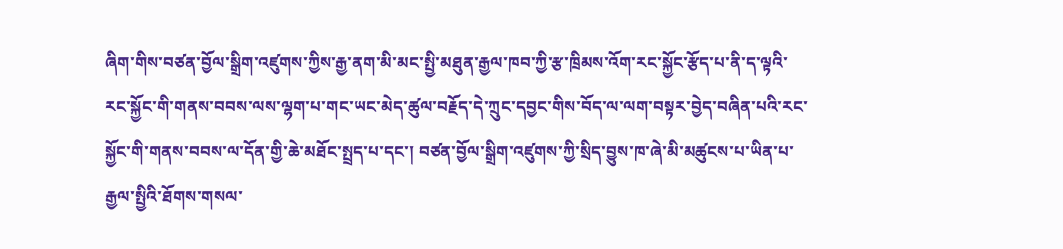ཞིག་གིས་བཙན་བྱོལ་སྒྲིག་འཛུགས་ཀྱིས་རྒྱ་ནག་མི་མང་སྤྱི་མཐུན་རྒྱལ་ཁབ་ཀྱི་རྩ་ཁྲིམས་འོག་རང་སྐྱོང་རྩོད་པ་ནི་ད་ལྟའི་རང་སྐྱོང་གི་གནས་བབས་ལས་ལྷག་པ་གང་ཡང་མེད་ཚུལ་བརྗོད་དེ་ཀྲུང་དབྱང་གིས་བོད་ལ་ལག་བསྟར་བྱེད་བཞིན་པའི་རང་སྐྱོང་གི་གནས་བབས་ལ་དོན་གྱི་ཆེ་མཐོང་སྤྲད་པ་དང་། བཙན་བྱོལ་སྒྲིག་འཛུགས་ཀྱི་སྲིད་བྱུས་ཁ་ཞེ་མི་མཚུངས་པ་ཡིན་པ་རྒྱལ་སྤྱིའི་ཐོགས་གསལ་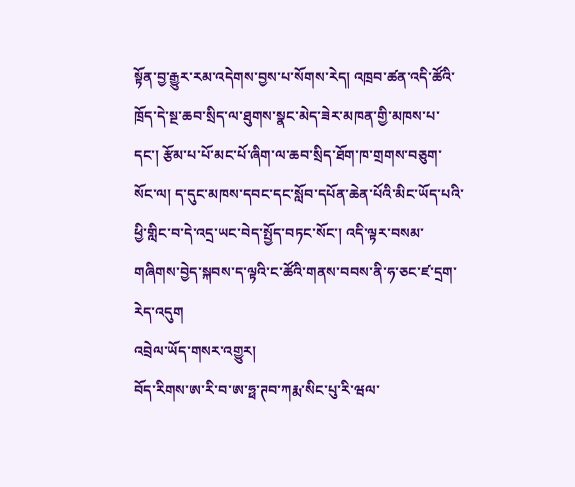སྟོན་བྱ་རྒྱུར་རམ་འདེགས་བྱས་པ་སོགས་རེད། འཁྲབ་ཚན་འདི་ཚོའི་ཁྲོད་དེ་སྔ་ཆབ་སྲིད་ལ་ཐུགས་སྣང་མེད་ཟེར་མཁན་གྱི་མཁས་པ་དང་། རྩོམ་པ་པོ་མང་པོ་ཞིག་ལ་ཆབ་སྲིད་ཐོག་ཁ་གྲགས་བཅུག་སོང་ལ། ད་དུང་མཁས་དབང་དང་སློབ་དཔོན་ཆེན་པོའི་མིང་ཡོད་པའི་ཕྱི་གླིང་བ་དེ་འདྲ་ཡང་བེད་སྤྱོད་བཏང་སོང་། འདི་ལྟར་བསམ་གཞིགས་བྱེད་སྐབས་ད་ལྟའི་ང་ཚོའི་གནས་བབས་ནི་ཧ་ཅང་ཛ་དྲག་རེད་འདུག
འབྲེལ་ཡོད་གསར་འགྱུར།
བོད་རིགས་ཨ་རི་བ་ཨ་ཧྥ་ཊབ་ཀརྨ་སིང་པུ་རི་ཝལ་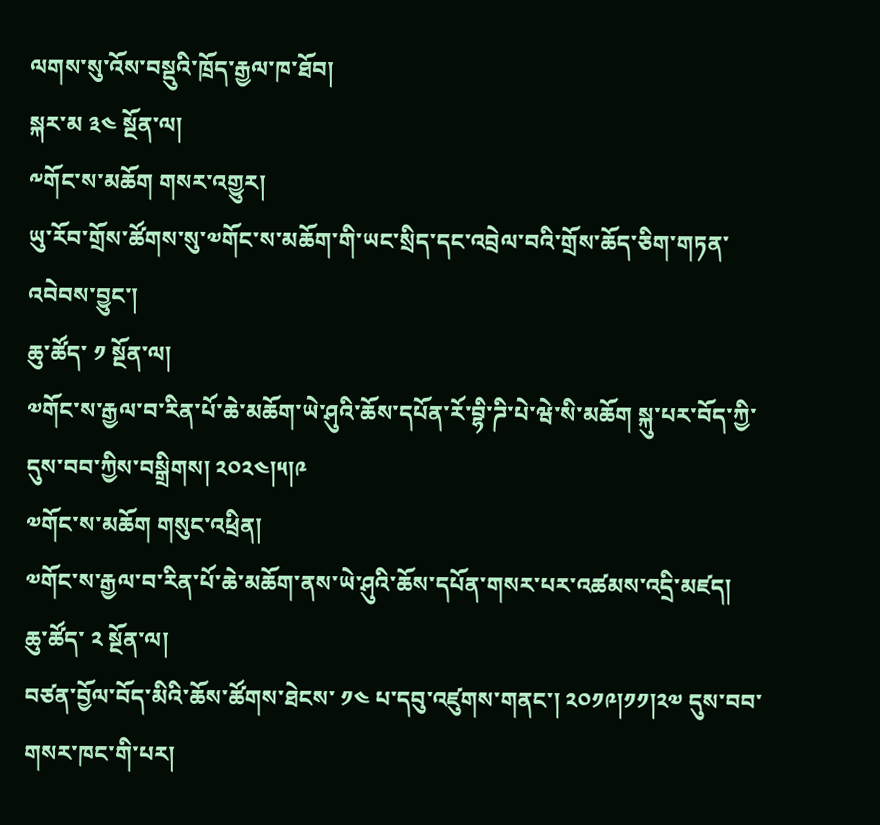ལགས་སུ་འོས་བསྡུའི་ཁྲོད་རྒྱལ་ཁ་ཐོབ།
སྐར་མ ༣༤ སྔོན་ལ།
༸གོང་ས་མཆོག གསར་འགྱུར།
ཡུ་རོབ་གྲོས་ཚོགས་སུ་༧གོང་ས་མཆོག་གི་ཡང་སྲིད་དང་འབྲེལ་བའི་གྲོས་ཆོད་ཅིག་གཏན་འབེབས་བྱུང་།
ཆུ་ཚོད་ ༡ སྔོན་ལ།
༧གོང་ས་རྒྱལ་བ་རིན་པོ་ཆེ་མཆོག་ཡེ་ཤུའི་ཆོས་དཔོན་རོ་བྷི་ཌི་པེ་ཝེ་སི་མཆོག སྐུ་པར་བོད་ཀྱི་དུས་བབ་ཀྱིས་བསྒྲིགས། ༢༠༢༤།༥།༩
༧གོང་ས་མཆོག གསུང་འཕྲིན།
༧གོང་ས་རྒྱལ་བ་རིན་པོ་ཆེ་མཆོག་ནས་ཡེ་ཤུའི་ཆོས་དཔོན་གསར་པར་འཚམས་འདྲི་མཛད།
ཆུ་ཚོད་ ༢ སྔོན་ལ།
བཙན་བྱོལ་བོད་མིའི་ཆོས་ཚོགས་ཐེངས་ ༡༤ པ་དབུ་འཛུགས་གནང་། ༢༠༡༩།༡༡།༢༧ དུས་བབ་གསར་ཁང་གི་པར།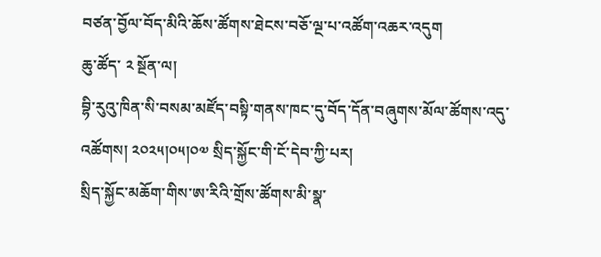བཙན་བྱོལ་བོད་མིའི་ཆོས་ཚོགས་ཐེངས་བཅོ་ལྔ་པ་འཚོག་འཆར་འདུག
ཆུ་ཚོད་ ༢ སྔོན་ལ།
བྷི་རུའུ་ཁིན་སི་བསམ་མཛོད་བསྟི་གནས་ཁང་དུ་བོད་དོན་བཞུགས་མོལ་ཚོགས་འདུ་འཚོགས། ༢༠༢༥།༠༥།༠༧ སྲིད་སྐྱོང་གི་ངོ་དེབ་ཀྱི་པར།
སྲིད་སྐྱོང་མཆོག་གིས་ཨ་རིའི་གྲོས་ཚོགས་མི་སྣ་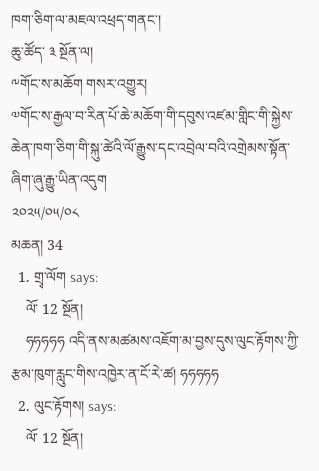ཁག་ཅིག་ལ་མཇལ་འཕྲད་གནང་།
ཆུ་ཚོད་ ༣ སྔོན་ལ།
༸གོང་ས་མཆོག གསར་འགྱུར།
༧གོང་ས་རྒྱལ་བ་རིན་པོ་ཆེ་མཆོག་གི་དབུས་འཛམ་གླིང་གི་སྐྱེས་ཆེན་ཁག་ཅིག་གི་སྐུ་ཚེའི་ལོ་རྒྱུས་དང་འབྲེལ་བའི་འགྲེམས་སྟོན་ཞིག་ཞུ་རྒྱུ་ཡིན་འདུག
༢༠༢༥/༠༥/༠༨
མཆན། 34
  1. གྲྭ་ལོག says:
    ལོ་ 12 སྔོན།
    ཧཧཧཧཧ འདི་ནས་མཚམས་འཇོག་མ་བྱས་དུས་ལུང་རྟོགས་ཀྱི་རྩམ་ཁུག་རླུང་གིས་འཁྱེར་ན་ངོ་རེ་ཚ། ཧཧཧཧཧ
  2. ལུང་རྟོགས། says:
    ལོ་ 12 སྔོན།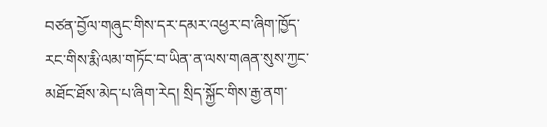བཙན་བྱོལ་གཞུང་གིས་དར་དམར་འཕྱར་བ་ཞིག་ཁྱོད་རང་གིས་རྨི་ལམ་གཏོང་བ་ཡིན་ན་ལས་གཞན་སུས་ཀྱང་མཐོང་ཐོས་མེད་པ་ཞིག་རེད། སྲིད་སྐྱོང་གིས་རྒྱ་ནག་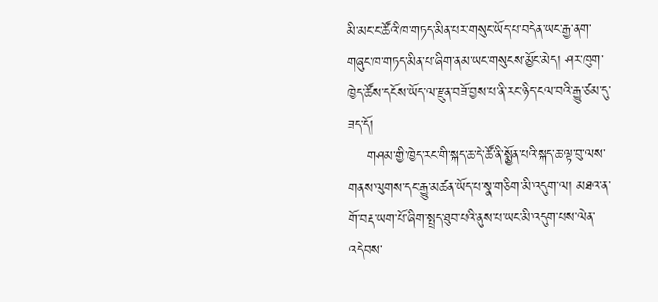མི་མང་ང་ཚོའི་ཁ་གཏད་མིན་པར་གསུང་ཡོད་པ་བདེན་ཡང་རྒྱ་ནག་གཞུང་ཁ་གཏད་མིན་པ་ཞིག་ནམ་ཡང་གསུངས་མྱོང་མེད། ཤར་ཁུག་ཁྱེད་ཚོས་དངོས་ཡོད་ལ་རྫུན་བཟོ་བྱས་པ་ནི་རང་ཉིད་ངལ་བའི་རྒྱུ་ཙམ་དུ་ཟད་དོ།
    གཤམ་གྱི་ཁྱེད་རང་གི་སྐད་ཆ་དེ་ཚོ་ནི་སྨྱོན་པའི་སྐད་ཆ་ལྟ་བུ་ལས་གནས་ལུགས་དང་རྒྱུ་མཚན་ཡོད་པ་སྣ་གཅིག་མི་འདུག་ལ། མཐའ་ན་གོ་བརྡ་ཡག་པོ་ཞིག་སྤྲད་ཐུབ་པའི་ནུས་པ་ཡང་མི་འདུག་པས་ལེན་འདེབས་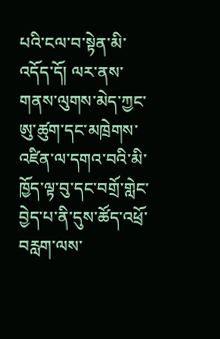པའི་ངལ་བ་སྟེན་མི་འདོད་དོ། ལར་ནས་གནས་ལུགས་མེད་ཀྱང་ཨུ་ཚུག་དང་མཁྲེགས་འཛིན་ལ་དགའ་བའི་མི་ཁྱོད་ལྟ་བུ་དང་བགྲོ་གླེང་བྱེད་པ་ནི་དུས་ཚོད་འཕྲོ་བརླག་ལས་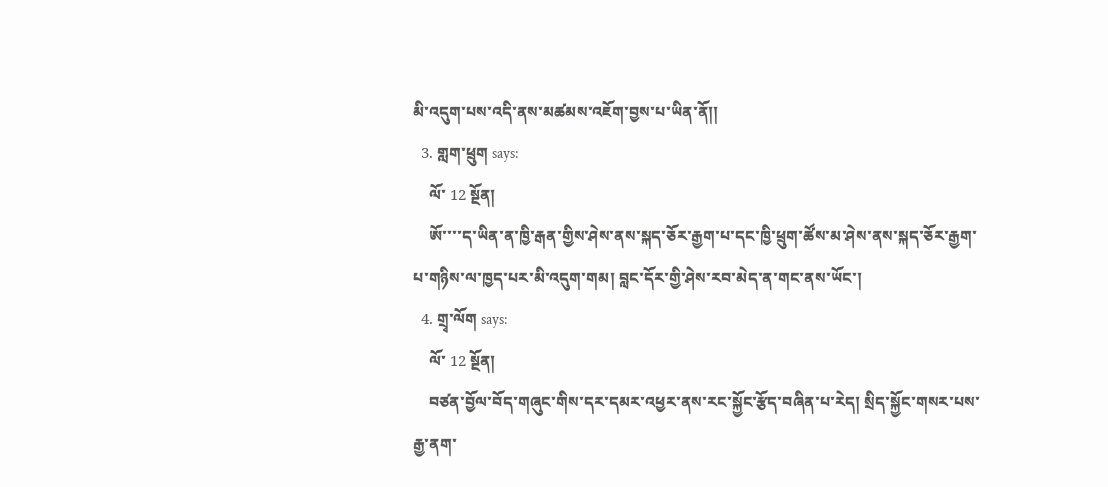མི་འདུག་པས་འདི་ནས་མཚམས་འཇོག་བྱས་པ་ཡིན་ནོ།།
  3. གླག་ཕྲུག says:
    ལོ་ 12 སྔོན།
    ཨོ་་་་ད་ཡིན་ན་ཁྱི་རྒན་གྱིས་ཤེས་ནས་སྐད་ཅོར་རྒྱག་པ་དང་ཁྱི་ཕྲུག་ཚོས་མ་ཤེས་ནས་སྐད་ཅོར་རྒྱག་པ་གཉིས་ལ་ཁྱད་པར་མི་འདུག་གམ། བླང་དོར་གྱི་ཤེས་རབ་མེད་ན་གང་ནས་ཡོང་།
  4. གྲྭ་ལོག says:
    ལོ་ 12 སྔོན།
    བཙན་བྱོལ་བོད་གཞུང་གིས་དར་དམར་འཕྱར་ནས་རང་སྐྱོང་རྩོད་བཞིན་པ་རེད། སྲིད་སྐྱོང་གསར་པས་རྒྱ་ནག་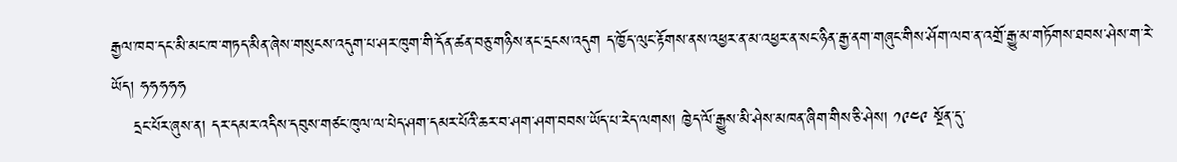རྒྱལ་ཁབ་དང་མི་མང་ཁ་གཏད་མིན་ཞེས་གསུངས་འདུག་པ་ཤར་ཁུག་གི་དོན་ཚན་བཅུ་གཉིས་ནང་དྲངས་འདུག ད་ཁྱོད་ལུང་རྟོགས་ནས་འཕྱར་ན་མ་འཕྱར་ན་སང་ཉིན་རྒྱ་ནག་གཞུང་གིས་ཤོག་ལབ་ན་འགྲོ་རྒྱུ་མ་གཏོགས་ཐབས་ཤེས་ག་རེ་ཡོད། ཧཧཧཧཧ
    དྲང་པོར་ཞུས་ན། དར་དམར་འདིས་དབུས་གཙང་ཁུལ་ལ་པེད་ཤག་དམར་པོའི་ཆར་བ་ཤག་ཤག་བབས་ཡོད་པ་རེད་ལགས། ཁྱེད་ལོ་རྒྱུས་མི་ཤེས་མཁན་ཞིག་གིས་ཅི་ཤེས། ༡༩༤༩ སྔོན་དུ་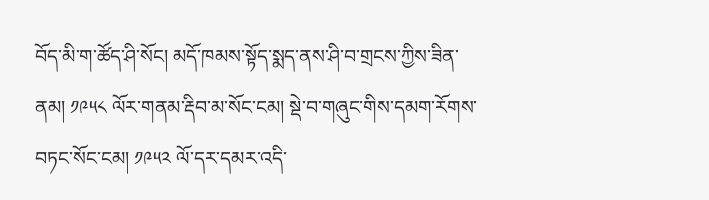བོད་མི་ག་ཚོད་ཤི་སོང། མདོ་ཁམས་སྟོད་སྨད་ནས་ཤི་བ་གྲངས་ཀྱིས་ཟིན་ནམ། ༡༩༥༨ ལོར་གནམ་རྡིབ་མ་སོང་ངམ། སྡེ་བ་གཞུང་གིས་དམག་རོགས་བཏང་སོང་ངམ། ༡༩༥༢ ལོ་དར་དམར་འདི་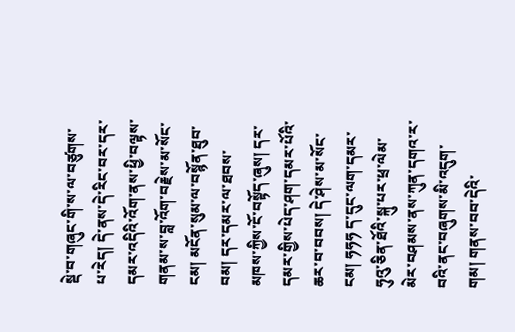སྡེ་བ་གཞུང་གི་ས་ལ་བཙུགས་པ་རེད། དེ་ནས་དེ་རིང་བར་དར་དམར་འདིའི་འོག་ནས་ཕྱི་བལྟས་གནམ་ས་བླ་འོག་བརྗེས་མ་སོང་ངམ། མངོན་སུམ་ལ་བསྙོན་ཐུབ་བམ། དར་དམར་ལ་ཐབས་མཁས་ཀྱིས་ངོ་བསྟོད་ཞུས། དར་དམར་གྱིས་པེད་ཤག་དམར་པོའི་ཆར་བ་བབས། དེ་ཤེས་མ་སོང་ངམ། ཧཧཧ ད་དུང་ལག་དམར་ཧུའུ་ཅིན་ཐོའི་སྐུ་པར་ཕྲ་ལེམ་མེར་བཤམས་ནས་ཀུན་དགའ་ར་བའི་ནང་བཞུགས་མི་འདུག་གམ། གནས་བབ་དེའི་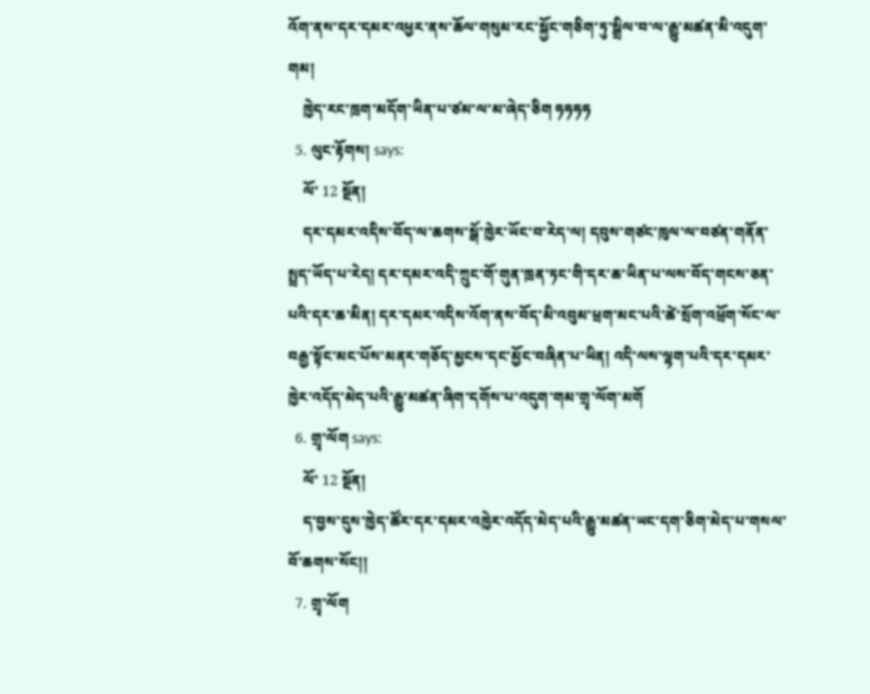འོག་ནས་དར་དམར་འཕྱར་ནས་ཆོལ་གསུམ་རང་སྐྱོང་གཅིག་ཏུ་སྒྲིལ་བ་ལ་རྒྱུ་མཚན་མི་འདུག་གམ།
    ཁྱེད་རང་ཁྲག་མདོག་ཡིན་པ་ཙམ་ལ་མ་ཞེད་ཅིག ཧཧཧཧ
  5. ལུང་རྟོགས། says:
    ལོ་ 12 སྔོན།
    དར་དམར་འདིས་བོད་ལ་ཆགས་སྒོ་ཁྱེར་ཡོང་བ་རེད་ལ། དབུས་གཙང་ཁུལ་ལ་བཙན་གནོན་སྤྲད་ཡོད་པ་རེད། དར་དམར་འདི་ཀྲུང་གོ་གུན་ཁྲན་ཏང་གི་དར་ཆ་ཡིན་པ་ལས་བོད་གངས་ཅན་པའི་དར་ཆ་མིན། དར་དམར་འདིས་འོག་ནས་བོད་མི་འབུམ་ཕྲག་མང་པའི་ཚེ་སྲོག་འཕྲོག་སོང་ལ་བརྒྱ་སྟོང་མང་པོས་མནར་གཅོད་མྱངས་དང་མྱོང་བཞིན་པ་ཡིན། འདི་ལས་ལྷག་པའི་དར་དམར་ཁྱེར་འདོད་མེད་པའི་རྒྱུ་མཚན་ཞིག་དགོས་པ་འདུག་གམ་གྲྭ་ལོག་མགོ
  6. གྲྭ་ལོག says:
    ལོ་ 12 སྔོན།
    ད་བྱས་དུས་ཁྱེད་ཚོར་དར་དམར་འཁྱེར་འདོད་མེད་པའི་རྒྱུ་མཚན་ཡང་དག་ཅིག་མེད་པ་གསལ་བོ་ཆགས་སོང།།
  7. གྲྭ་ལོག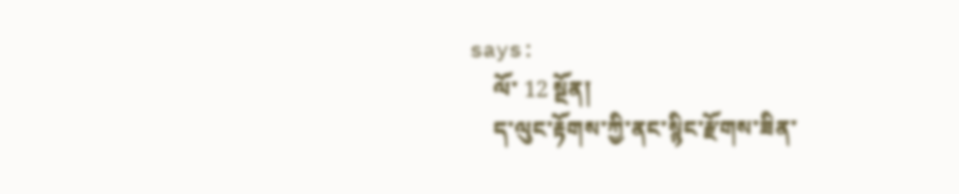says:
    ལོ་ 12 སྔོན།
    ད་ལུང་རྟོགས་ཀྱི་ནང་སྙིང་རྫོགས་ཟིན་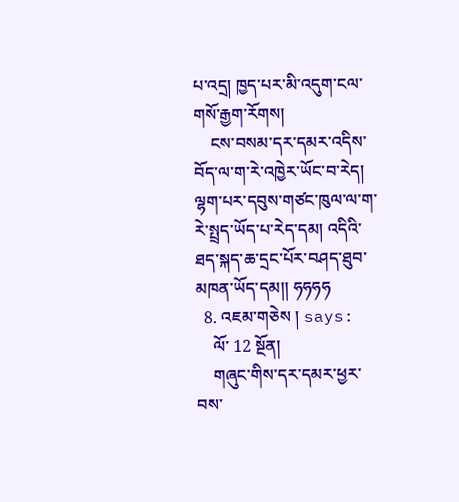པ་འདྲ། ཁྱད་པར་མི་འདུག་ངལ་གསོ་རྒྱག་རོགས།
    ངས་བསམ་དར་དམར་འདིས་བོད་ལ་ག་རེ་འཁྱེར་ཡོང་བ་རེད། ལྷག་པར་དབུས་གཙང་ཁུལ་ལ་ག་རེ་སྤྲད་ཡོད་པ་རེད་དམ། འདིའི་ཐད་སྐད་ཆ་དྲང་པོར་བཤད་ཐུབ་མཁན་ཡོད་དམ།། ཧཧཧཧ
  8. འཇམ་གཅེས ། says:
    ལོ་ 12 སྔོན།
    གཞུང་གིས་དར་དམར་ཕྱར་བས་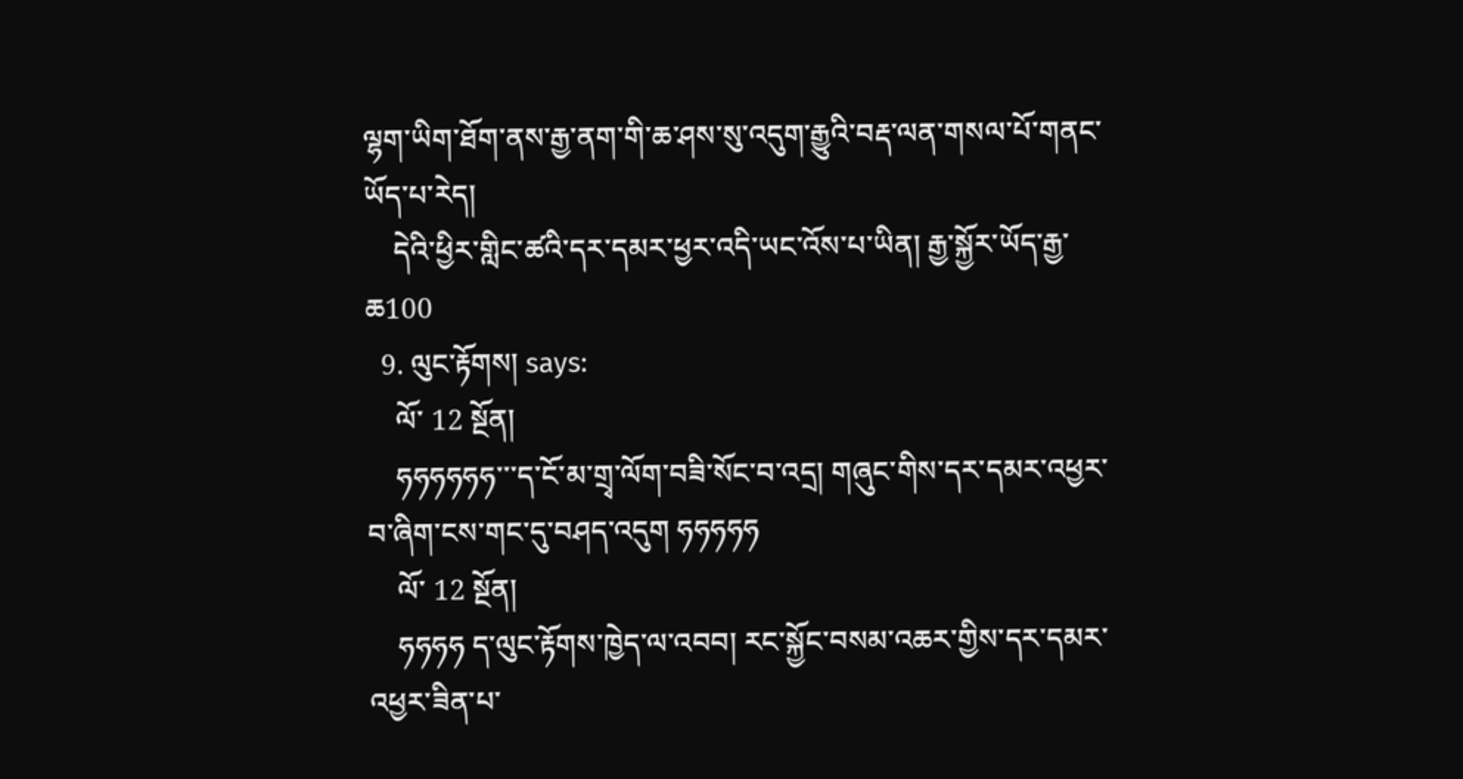ལྷག་ཡིག་ཐོག་ནས་རྒྱ་ནག་གི་ཆ་ཤས་སུ་འདུག་རྒྱུའི་བརྡ་ལན་གསལ་པོ་གནང་ཡོད་པ་རེད།
    དེའི་ཕྱིར་གླིང་ཚའི་དར་དམར་ཕྱར་འདི་ཡང་འོས་པ་ཡིན། རྒྱ་སྐྱོར་ཡོད་རྒྱ་ཆ100
  9. ལུང་རྟོགས། says:
    ལོ་ 12 སྔོན།
    ཧཧཧཧཧཧ་་་ད་ངོ་མ་གྲྭ་ལོག་བཟི་སོང་བ་འདྲ། གཞུང་གིས་དར་དམར་འཕྱར་བ་ཞིག་ངས་གང་དུ་བཤད་འདུག ཧཧཧཧཧ
    ལོ་ 12 སྔོན།
    ཧཧཧཧ ད་ལུང་རྟོགས་ཁྱེད་ལ་འབབ། རང་སྐྱོང་བསམ་འཆར་གྱིས་དར་དམར་འཕྱར་ཟིན་པ་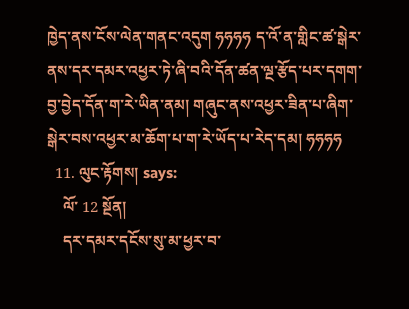ཁྱེད་ནས་ངོས་ལེན་གནང་འདུག ཧཧཧཧ ད་འོ་ན་གླིང་ཚ་སྒེར་ནས་དར་དམར་འཕྱར་ཏེ་ཞི་བའི་དོན་ཚན་ལྔ་རྩོད་པར་དགག་བྱ་བྱེད་དོན་ག་རེ་ཡིན་ནམ། གཞུང་ནས་འཕྱར་ཟིན་པ་ཞིག་སྒེར་བས་འཕྱར་མ་ཆོག་པ་ག་རེ་ཡོད་པ་རེད་དམ། ཧཧཧཧ
  11. ལུང་རྟོགས། says:
    ལོ་ 12 སྔོན།
    དར་དམར་དངོས་སུ་མ་ཕྱར་བ་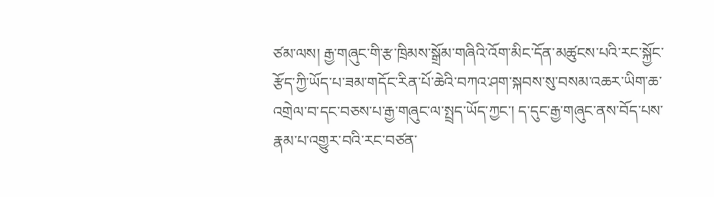ཙམ་ལས། རྒྱ་གཞུང་གི་རྩ་ཁྲིམས་སྒྲོམ་གཞིའི་འོག་མིང་དོན་མཚུངས་པའི་རང་སྐྱོང་རྩོད་ཀྱི་ཡོད་པ་ཟམ་གདོང་རིན་པོ་ཆེའི་བཀའ་ཤག་སྐབས་སུ་བསམ་འཆར་ཡིག་ཆ་འགྲེལ་བ་དང་བཅས་པ་རྒྱ་གཞུང་ལ་སྤྲད་ཡོད་ཀྱང་། ད་དུང་རྒྱ་གཞུང་ནས་བོད་པས་རྣམ་པ་འགྱུར་བའི་རང་བཙན་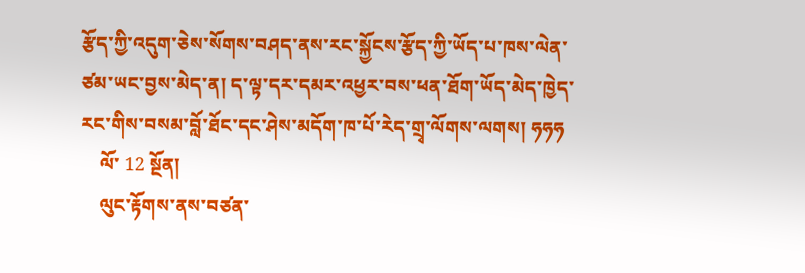རྩོད་ཀྱི་འདུག་ཅེས་སོགས་བཤད་ནས་རང་སྐྱོངས་རྩོད་ཀྱི་ཡོད་པ་ཁས་ལེན་ཙམ་ཡང་བྱས་མེད་ན། ད་ལྟ་དར་དམར་འཕྱར་བས་ཕན་ཐོག་ཡོད་མེད་ཁྱེད་རང་གིས་བསམ་བློ་ཐོང་དང་ཤེས་མདོག་ཁ་པོ་རེད་གྲྭ་ལོགས་ལགས། ཧཧཧ
    ལོ་ 12 སྔོན།
    ལུང་རྟོགས་ནས་བཙན་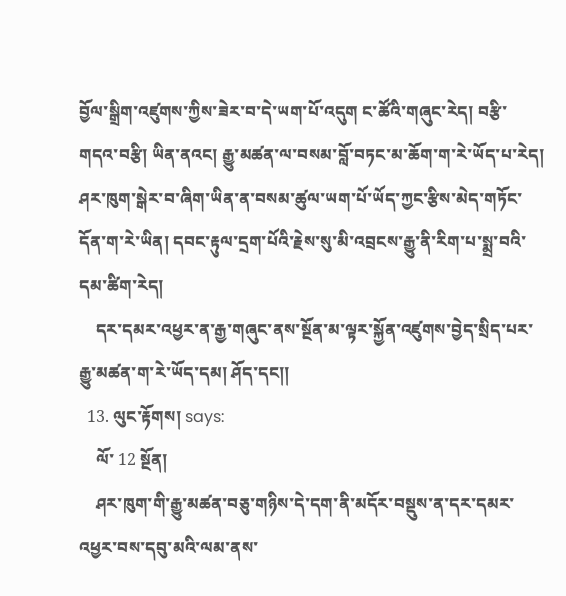བྱོལ་སྒྲིག་འཛུགས་ཀྱིས་ཟེར་བ་དེ་ཡག་པོ་འདུག ང་ཚོའི་གཞུང་རེད། བརྩི་གདའ་བརྩི། ཡིན་ནའང། རྒྱུ་མཚན་ལ་བསམ་བློ་བཏང་མ་ཆོག་ག་རེ་ཡོད་པ་རེད། ཤར་ཁུག་སྒེར་བ་ཞིག་ཡིན་ན་བསམ་ཚུལ་ཡག་པོ་ཡོད་ཀྱང་རྩིས་མེད་གཏོང་དོན་ག་རེ་ཡིན། དབང་རྟུལ་དྲག་པོའི་རྗེས་སུ་མི་འབྲངས་རྒྱུ་ནི་རིག་པ་སྨྲ་བའི་དམ་ཚིག་རེད།
    དར་དམར་འཕྱར་ན་རྒྱ་གཞུང་ནས་སྔོན་མ་ལྟར་སྐྱོན་འཛུགས་བྱེད་སྲིད་པར་རྒྱུ་མཚན་ག་རེ་ཡོད་དམ། ཤོད་དང།།
  13. ལུང་རྟོགས། says:
    ལོ་ 12 སྔོན།
    ཤར་ཁུག་གི་རྒྱུ་མཚན་བཅུ་གཉིས་དེ་དག་ནི་མདོར་བསྡུས་ན་དར་དམར་འཕྱར་བས་དབུ་མའི་ལམ་ནས་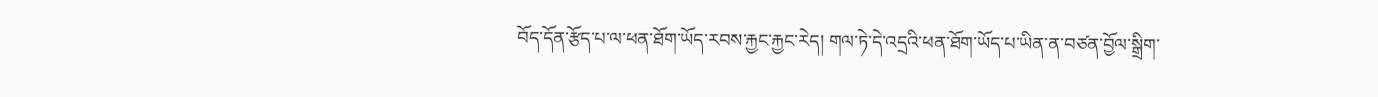བོད་དོན་རྩོད་པ་ལ་ཕན་ཐོག་ཡོད་རབས་རྐྱང་རྐྱང་རེད། གལ་ཏེ་དེ་འདྲའི་ཕན་ཐོག་ཡོད་པ་ཡིན་ན་བཙན་བྱོལ་སྒྲིག་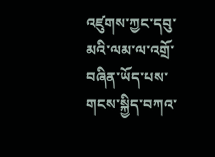འཛུགས་ཀྱང་དབུ་མའི་ལམ་ལ་འགྲོ་བཞིན་ཡོད་པས་གངས་སྐྱིད་བཀའ་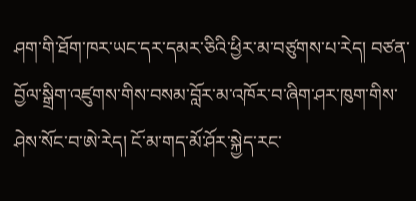ཤག་གི་ཐོག་ཁར་ཡང་དར་དམར་ཅིའི་ཕྱིར་མ་བཙུགས་པ་རེད། བཙན་བྱོལ་སྒྲིག་འཛུགས་གིས་བསམ་བློར་མ་འཁོར་བ་ཞིག་ཤར་ཁུག་གིས་ཤེས་སོང་བ་ཨེ་རེད། ངོ་མ་གད་མོ་ཤོར་སྐྱེད་རང་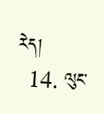རེད།
  14. ལུང་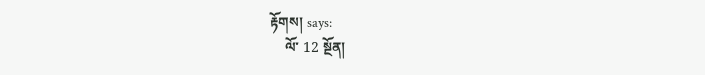རྟོགས། says:
    ལོ་ 12 སྔོན།